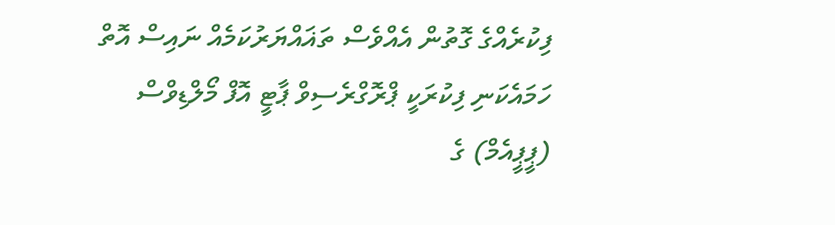ފިކުރެއްގެ ގޮތުން އެއްވެސް ތަޣައްޔަރުކަމެއް ނައިސް އޮތް ހަމައެކަނި ފިކުރަކީ ޕްރޮގްރެސިވް ޕާޓީ އޮފް މޯލްޑިވްސް (ޕީޕީއެމް) ގެ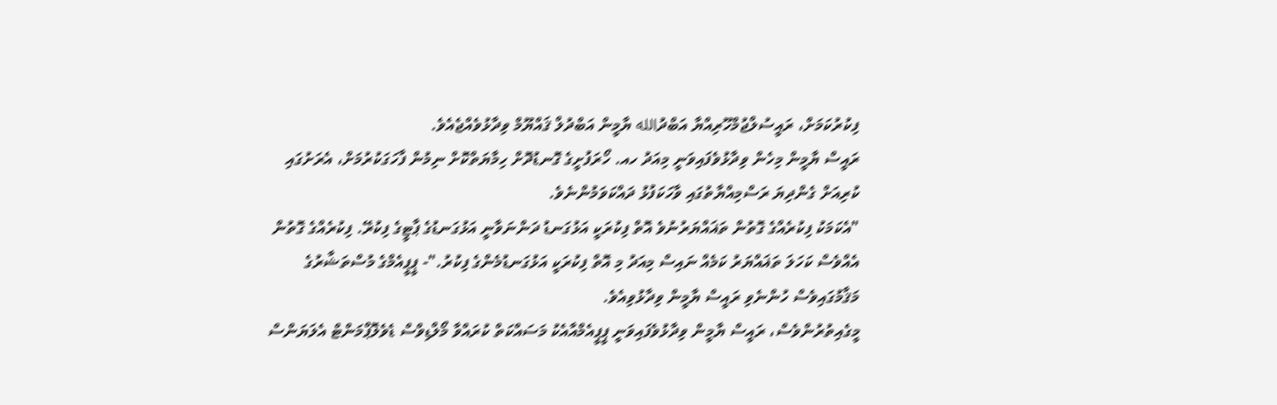ފިކުރުކަމަށް، ރައީސުލްޖުމްހޫރިއްޔާ އަބްދުالله ޔާމީން އަބްދުލް ޤައްޔޫމް ވިދާޅުވެއްޖެއެވެ.
ރައީސް ޔާމީން މިހެން ވިދާޅުވެފައިވަނީ މިއަދު ހއ. ހޯރަފުށީގެ ގޮނޑުދޮށް ހިމާޔަތްކޮށް ނިމުން ފާހަގަކުރުމަށް، އެރަށުގައި ކުރިއަށް ގެންދިޔަ ރަސްމިއްޔާތުގައި ވާހަކަފުޅު ދައްކަވަމުންނެވެ.
"އެކަމަކު ފިކުރެއްގެ ގޮތުން ތަޣައްޔަރުނުވެ އޮތް ފިކުރަކީ އަޅުގަނޑު ދަންނަވާނީ އަޅުގަނޑުގެ ޕާޓީގެ ފިކުރޭ. ފިކުރެއްގެ ގޮތުން އެއްވެސް ކަހަލަ ތަޣައްޔަރު ކަމެއް ނައިސް މިއަދު މި އޮތް ފިކުރަކީ އަޅުގަނޑުމެންގެ ފިކުރު."- ޕީޕީއެމްގެ މުސްތަޝާރުގެ މަޤާމުގައިވެސް ހުންނެވި ރައީސް ޔާމީން ވިދާޅުވިއެވެ.
މީގެއިތުރުންވެސް، ރައީސް ޔާމީން ވިދާޅުވެފައިވަނީ ޕީޕީއެމްއާއެކު މަސައްކަތް ކުރައްވާ މޯލްޑިވްސް ޑެވެލޮޕްމަންޓް އެލަޔަންސް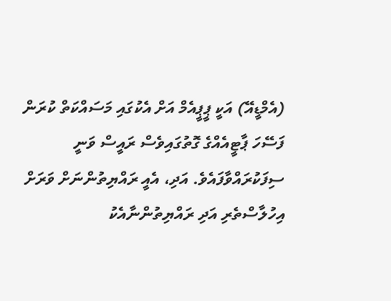(އެމްޑީއޭ) އަކީ ޕީޕީއެމް އަށް އެކުގައި މަސައްކަތް ކުރަން ފަސޭހަ ޕާޓީއެއްގެ ގޮތުގައިވެސް ރައީސް ވަނީ ސިފަކުރައްވާފައެވެ. އަދި، އެއީ ރައްޔިތުންނަށް ވަރަށް އިހުލާސްތެރި އަދި ރައްޔިތުންނާއެކު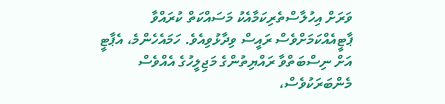ވަރަށް އިހުލާސްތެރިކަމާއެކު މަސައްކަތް ކުރައްވާ ޕާޓީއެއްކަމަށްވެސް ރައީސް ވިދާޅުވިއެވެ. ހަމައެހެންމެ، އެޕާޓީ އަށް ނިސްބަތްވާ ރައްޔިތުންގެ މަޖިލީހުގެ އެއްވެސް މެންބަރަކުވެސް،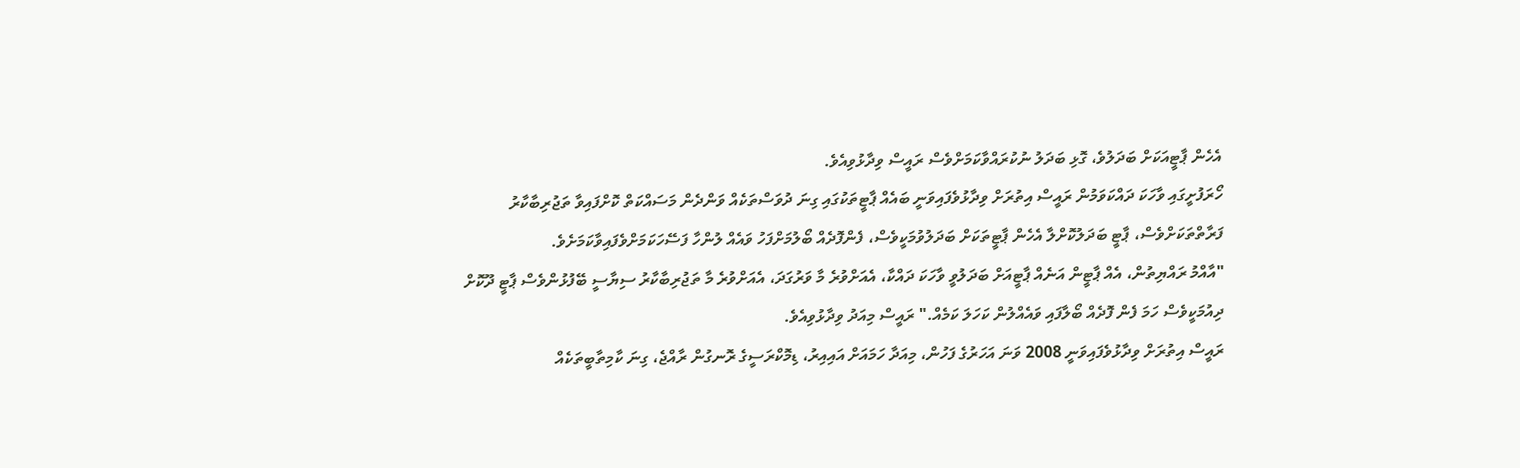އެހެން ޕާޓީއަކަށް ބަދަލުވެ، ގޮޅި ބަދަލު ނުކުރައްވާކަމަށްވެސް ރައީސް ވިދާޅުވިއެވެ.
ހޯރަފުށީގައި ވާހަކަ ދައްކަވަމުން ރައީސް އިތުރަށް ވިދާޅުވެފައިވަނީ ބައެއް ޕާޓީތަކުގައި ގިނަ ދުވަސްތަކެއް ވަންދެން މަސައްކަތް ކޮށްފައިވާ ތަޖުރިބާކާރު ފަރާތްތަކަށްވެސް، ޕާޓީ ބަދަލުކޮށްލާ އެހެން ޕާޓީތަކަށް ބަދަލުވުމަކީވެސް، ފެންފޮދެއް ބޯލުމަށްފަހު ވައެއް ލުންހާ ފަސޭހަކަމަށްވެފައިވާކަމަށެވެ.
"އާއްމު ރައްޔިތުން، އެއް ޕާޓީން އަނެއް ޕާޓީއަށް ބަދަލުވީ ވާހަކަ ދައްކާ، އެއަށްވުރެ މާ ވަރުގަދަ، އެއަށްވުރެ މާ ތަޖުރިބާކާރު ސިޔާސީ ބޭފުޅުންވެސް ޕާޓީ ދޫކޮށް ދިއުމަކީވެސް ހަމަ ފެން ފޮދެއް ބޯލާފައި ވައެއްލުން ކަހަލަ ކަމެއް." ރައީސް މިއަދު ވިދާޅުވިއެވެ.
ރައީސް އިތުރަށް ވިދާޅުވެފައިވަނީ 2008 ވަނަ އަހަރުގެ ފަހުން، މިއަދާ ހަމައަށް އައިއިރު، ޑިމޮކްރަސީގެ ރޮނގުން ރާއްޖެ، ގިނަ ކާމިތާބީތަކެއް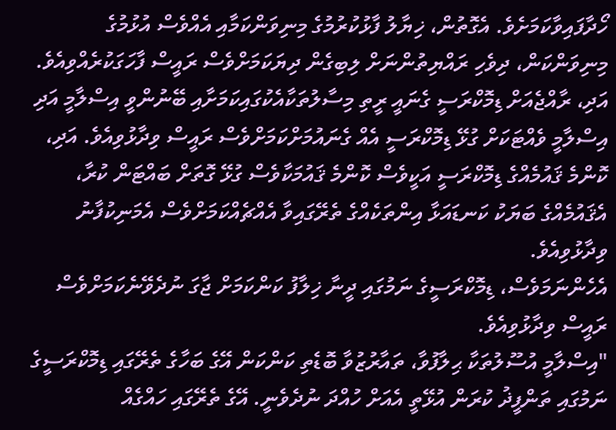ހޯދާފައިވާކަމަށެވެ. އެގޮތުން، ޚިޔާލު ފާޅުކުރުމުގެ މިނިވަންކަމާއި އެއްވެސް އުޅުމުގެ މިނިވަންކަން، ދިވެހި ރައްޔިތުންނަށް ލިބިގެން ދިޔަކަމަށްވެސް ރައީސް ފާހަގަކުރެއްވިއެވެ. އަދި، ރާއްޖެއަށް ޑިމޮކްރަސީ ގެނައީ ރީތި މިސާލުތަކާއެކުގައިކަމަށާއި ބޭނުންވީ އިސްލާމީ އަދި އިސްލާމީ ވެއްޓަކަށް ގުޅޭ ޑިމޮކްރަސީ އެއް ގެނައުމަށްކަމަށްވެސް ރައީސް ވިދާޅުވިއެވެ. އަދި، ކޮންމެ ޤައުމެއްގެ ޑިމޮކްރަސީ އަކީވެސް ކޮންމެ ޤައުމަކާވެސް ގުޅޭ ގޮތަށް ބައްޓަން ކުރާ، އެޤައުމެއްގެ ބަޔަކު ކަނޑައަޅާ އިންތަކެއްގެ ތެރޭގައިވާ އެއްޗެއްކަމަށްވެސް އެމަނިކުފާނު ވިދާޅުވިއެވެ.
އެހެންނަމަވެސް، ޑިމޮކްރަސީގެ ނަމުގައި ދީނާ ޚިލާފު ކަންކަމަށް ޖާގަ ނުދެވޭނެކަމަށްވެސް ރައީސް ވިދާޅުވިއެވެ.
"އިސްލާމީ އުސޫލުތަކާ ޙިލާފުވާ، ތައާރުޒުވާ ބޮޑެތި ކަންކަން އޭގެ ބަހާގެ ތެރޭގައި ޑިމޮކްރަސީގެ ނަމުގައި ތަންފީޛު ކުރަން އުޅޭތީ އެއަށް ހުއްދަ ނުދެވެނީ. އޭގެ ތެރޭގައި ހައްގެއް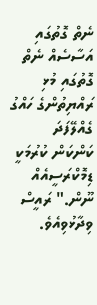ނެތް ގޮތުގައި އަސާސެއް ނެތް ގޮތުގައި މުޅި ރައްޔިތުންގެ ހައްގު ގެއްލޭފަދަ ކަންކަން ކުރުމަކީ ޑިމޮކްރަސީއެއް ނޫން." ރައީސް ވިދާޅުވިއެވެ.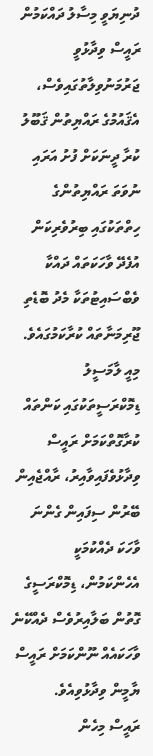ދުނިޔަވީ މިސާލު ދައްކަމުން ރައީސް ވިދާޅުވީ ޖަރުމަނުވިލާތުގައިވެސް، އެޤައުމުގެ ރައްޔިތުން ޤަބޫލު ކުރާ ދީނަކަށް ފުށު އަރައި ނުވަތަ ރައްޔިތުންގެ ހިތްތަކުގައި ބިރުވެރިކަން އުފެދޭ ވާހަކަތައް ދައްކާ ވެބްސައިޓުތަކާ މެދު ބޮޑެތި ޖޫރިމަނާތައް ކުރާކަމުގައެވެ. މިއީ ލާމަސީލު ޑިމޮކްރަސީތަކުގައި ކަންތައް ކުރާގޮތްކަމަށް ރައީސް ވިދާޅުވެފައިވާއިރު، ރާއްޖެއިން ބޭރުން ސިފައިން ގެންނަ ވާހަކަ ދެއްކުމަކީ އެހެންކަމުން، ޑިމޮކްރަސީގެ ގޮތުން ބަލާއިރުވެސް ދެއްކޭނެ ވާހަކައެއް ނޫންކަމަށް ރައީސް ޔާމީން ވިދާޅުވިއެވެ.
ރައީސް މިހެން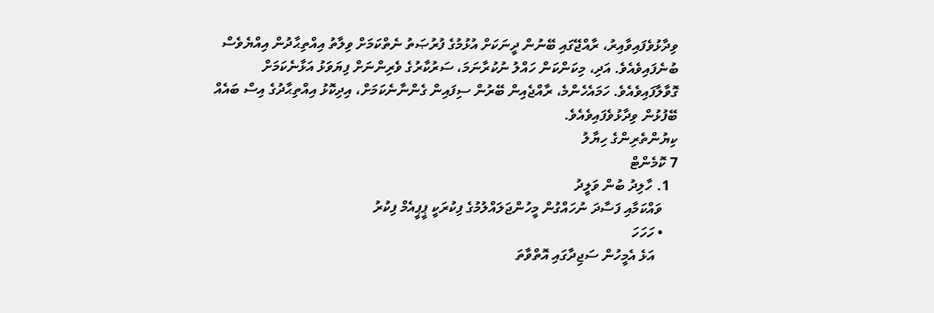ވިދާޅުވެފައިވާއިރު، ރާއްޖޭގައި ބޭނުން ދީނަކަށް އުޅުމުގެ ފުރުޞަތު ނެތްކަމަށް ވިލާތު އިއްތިޙާދުން އިއްޔެވެސް ބުނެފައިވެއެވެ. އަދި، މިކަންކަން ހައްލު ނުކުރާނަމަ، ސަރުކާރުގެ ވެރިންނަށް ފިޔަވަޅު އަޅާނެކަމަށް ގޮވާލާފައިވެއެވެ. ހަމައެހެންމެ، ރާއްޖެއިން ބޭރުން ސިފައިން ގެންނާނެކަމަށް، އިދިކޮޅު އިއްތިޙާދުގެ އިސް ބައެއް ބޭފުޅުން ވިދާޅުވެފައިވެއެވެ.
ކިޔުންތެރިންގެ ހިޔާލު
7 ކޮމެންޓް
  1. ހާލިދު ބުން ވަލީދު
    ވައްކަމާއި ފަސާދަ ނުހައްގުން މީހުންޖަލައްލުމުގެ ފިކުރަކީ ޕީޕީއެމް ފިކުރު
    • ހަހަހަ
      އަޅެ އެމީހުން ސަޖިދާގައި އޮތްވާތަ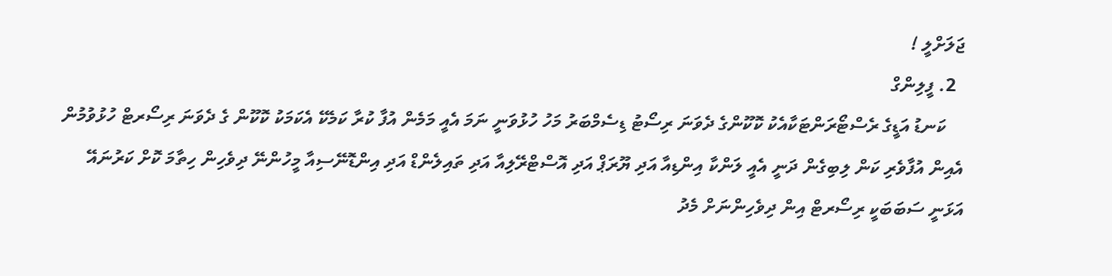ޖަލަށްލީ !
  2. ފީލިންގް
    ކަނޑު އަޑީގެ ރެސްޓޯރަންޓަކާއެކު ކޮކޫންގެ ދެވަނަ ރިސޯޓު ޑިސެމްބަރު މަހު ހުޅުވަނީ ނަމަ އެއީ މަމެން އުފާ ކުރާ ކަމެކޭ އެކަމަކު ކޮކޫން ގެ ދެވަނަ ރިސޯރޓް ހުޅުވުމުން އެއިން އުފާވެރި ކަން ލިބިގެން ދަނީ އެއީ ލަންކާ އިންޑިއާ އަދި ޔޫރަޕް އަދި އޮސްޓްރޭލިއާ އަދި ތައިލެންޑް އަދި އިންޑޮނޭސިއާ މީހުންނޭ ދިވެހިން ހިތާމަ ކޮށް ކަރުނައޭ އަޅަނީ ސަބަބަކީ ރިސޯރޓް އިން ދިވެހިންނަށް މެދު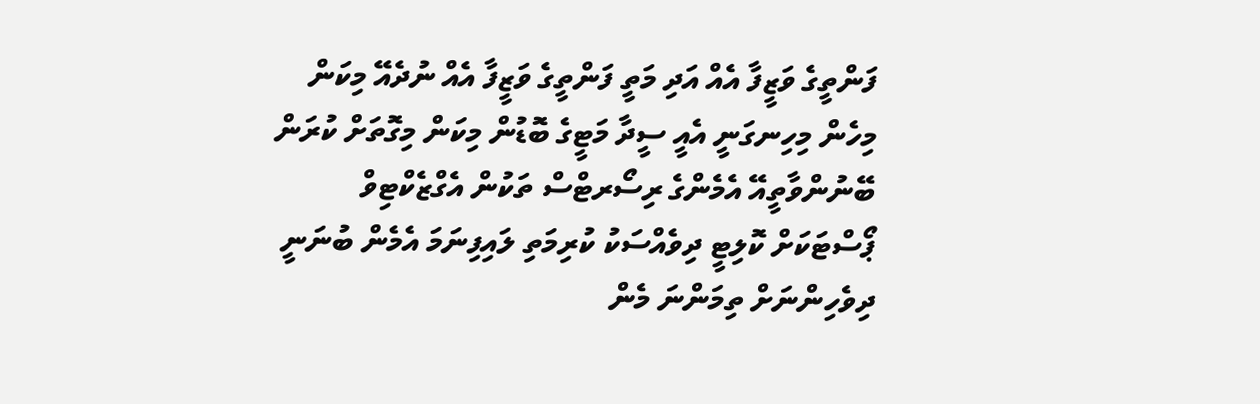ފަންތީގެ ވަޒީފާ އެއް އަދި މަތީ ފަންތީގެ ވަޒީފާ އެއް ނުދެއޭ މިކަން މިހެން މިހިނގަނީ އެއީ ސީދާ މަޓީގެ ބޮޑުން މިކަން މިގޮތަށް ކުރަން ބޭނުންވާތީއޭ އެމެންގެ ރިސޯރޓްސް ތަކުން އެގްޒެކްޓިވް ޕޯސްޓަކަށް ކޮލިޓީ ދިވެއްސަކު ކުރިމަތި ލައިފިނަމަ އެމެން ބުނަނީ ދިވެހިންނަށް ތިމަންނަ މެން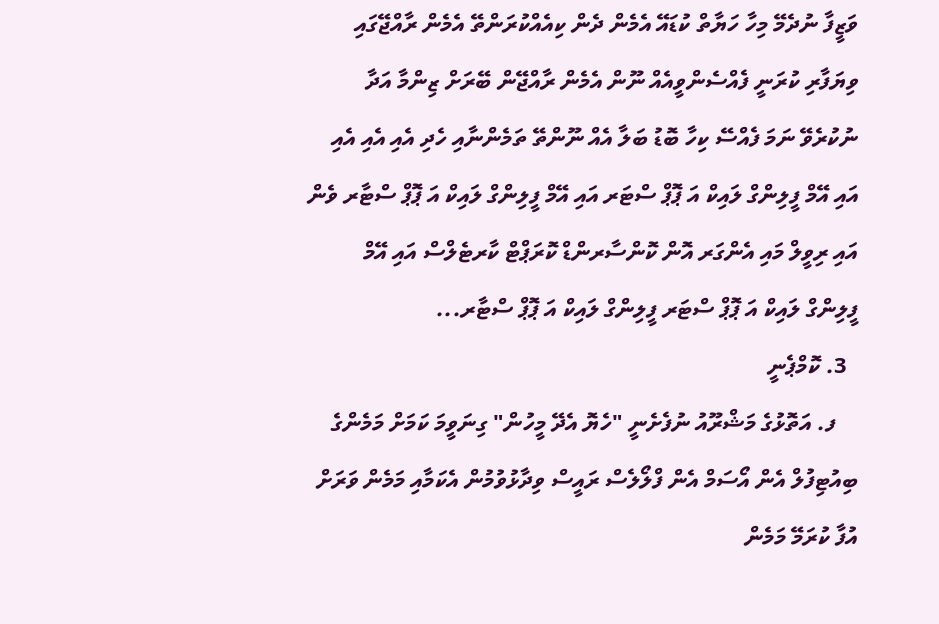ވަޒީފާ ނުދެމޭ މިހާ ހަޔާތް ކުޑައޭ އެމެން ދެން ކިއެއްކުރަންތޭ އެމެން ރާއްޖޭގައި ވިޔަފާރި ކުރަނީ ފެއްސެންވީއެއް ނޫން އެމެން ރާއްޖޭން ބޭރަށް ޒިންމާ އަދާ ނުކުރެވޭ ނަމަ ފެއްސޭ ކިހާ ބޮޑު ބަލާ އެއް ނޫންތޭ ތަމެންނާއި ހެދި އެއި އެއި އެއި އައި އޭމް ފީލިންގް ލައިކް އަ ޕޮޕް ސްޓަރ އައި އޭމް ފީލިންގް ލައިކް އަ ޕޮޕް ސްޓާރ ވެން އައި ރިވީލް މައި އެންގަރ އޮން ކޮންސާރންޑް ކޮރަޕްޓް ކާރޓެލްސް އައި އޭމް ފީލިންގް ލައިކް އަ ޕޮޕް ސްޓަރ ފީލިންގް ލައިކް އަ ޕޮޕް ސްޓާރ...
  3. ކޮމްޕެނީ
    ފ. އަތޮޅުގެ މަޝްރޫއު ނުފެށެނީ "ހެޔޮ އެދޭ މީހުން" ގިނަވީމަ ކަމަށް މަމެންގެ ބިއުޓިފުލް އެން އޯސަމް އެން ފްލޯލެސް ރައީސް ވިދާޅުވުމުން އެކަމާއި މަމެން ވަރަށް އުފާ ކުރަމޭ މަމެން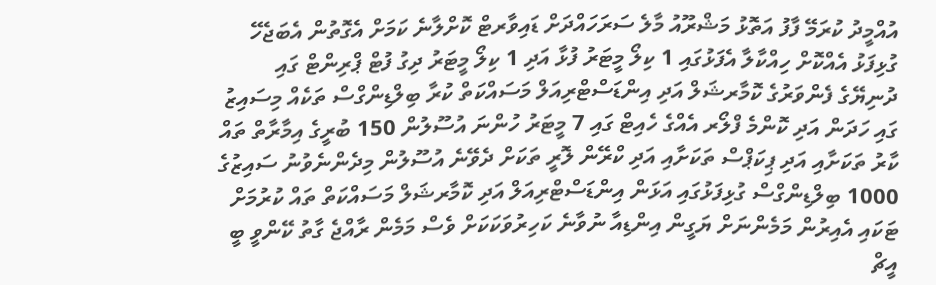އުއްމީދު ކުރަމޭ ފާފު އަތޮޅު މަޝްރޫއު މާލެ ސަރަހައްދަށް ޑައިވާރޓް ކޮށްލާނެ ކަމަށް އެގޮތުން އެބަޖެހޭ ގުޅިފަޅު އެއްކޮށް ހިއްކާލާ އެފަޅުގައި 1 ކިލޯ މީޓަރު ފުޅާ އަދި 1 ކިލޯ މީޓަރު ދިގު ފުޓް ޕްރިންޓް ގައި ދުނިޔޭގެ ފެންވަރުގެ ކޮމާރޝަލް އަދި އިންޑަސްޓްރިއަލް މަސައްކަތް ކުރާ ބިލްޑިންގްސް ތަކެއް މިސައިޒު ގައި ހަދަން އަދި ކޮންމެ ފްލޯރ އެއްގެ ހެއިޓް ގައި 7 މީޓަރު ހުންނަ އުސޫލުން 150 ބުރީގެ އިމާރާތް ތައް ކާރު ތަކަށާއި އަދި ޕިކަޕްސް ތަކަށާއި އަދި ކްރޭން ލޮރީ ތަކަށް ދެވޭނެ އުސޫލުން މިދެންނެވުނު ސައިޒުގެ 1000 ބިލްޑިންގްސް ގުޅިފަޅުގައި އަޅަން އިންޑަސްޓްރިއަލް އަދި ކޮމާރޝަލް މަސައްކަތް ތައް ކުރުމަށް ޓަކައި އެއިރުން މަމެންނަށް ޔަގީން އިންޑިއާ ނުވާނެ ކަހިރުވަކަކަށް ވެސް މަމެން ރާއްޖެ ގާތު ކޭންވީ ބީ އީޗް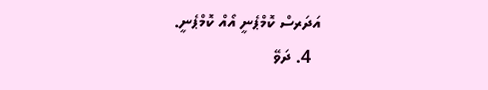އަދަރސް ކޮމްޕެނީ އޯއް ކޮމްޕެނީ.
  4. ދަވޭ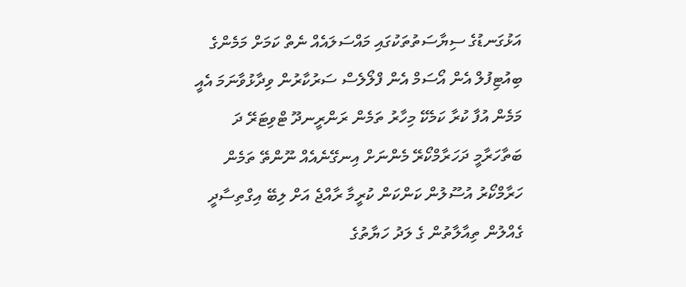އަޅުގަނޑުގެ ސިޔާސަތުތަކުގައި މައްސަލައެއް ނެތް ކަމަށް މަމެންގެ ބިއުޓިފުލް އެން އޯސަމް އެން ފްލޯލެސް ސަރުކާރުން ވިދާޅުވާނަމަ އެއީ މަމެން އުފާ ކުރާ ކަމެކޭ މިހާރު ތަމެން ރަންރީނދޫ ޓްވިޓަރޭ ދަ ބަތާހަރާމީ ދަހަރާމްކޯރޭ މެންނަށް އިނގޭނެއެއް ނޫންތޭ ތަމެން ހަރާމްކޯރު އުސޫލުން ކަންކަން ކުރީމާ ރާއްޖެ އަށް ލިބޭ އިގްތިސާދީ ގެއްލުން ތިއާލާތުން ގެ ލަދު ހަޔާތުގެ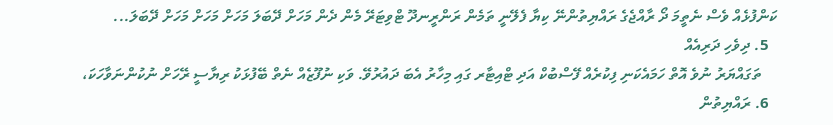ކަންފުޅެއް ވެސް ނެތީމަ ދޯ ރާއްޖެގެ ރައްޔިތުންނޭ ކިޔާ ފެލޭނީ ތަމެން ރަންރީނދޫ ޓްވިޓަރޭ މެން ދެން މަހަށް ދޭބަލަ މަހަށް މަހަށް މަހަށް ދޭބަލަ...
  5. ދިވެހި ދަރިއެއް
    ތަގައްޔަރު ނުވެ އޮތް ހަމައެކަނި ފިކުރެއް ފޭސްބުކް އަދި ޓްއިޓާރ ގައި މިހާރު އެބަ ދައުރުވޭ. ވަކި ނުފޫޒެއް ނެތް ބޭފުޅަކު ރިޔާސީ ރޭހަށް ނުކުންނަވާހަކަ،
  6. ރައްޔިތުން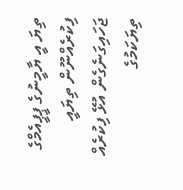ތިޔަ އީ ޔާމީނުގެ ޕީޕީއެމްގެ ފިކުރެއްނޫން ތިޔައީ ޖަހައިގަނެގެން އުޅޭ ފިކުރެއް ތިޔަކަމުގެ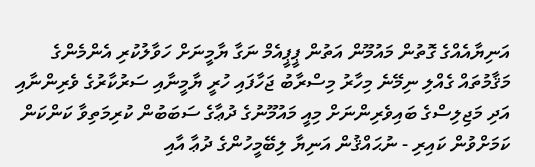އަނިޔާއެއްގެ ގޮތުން މައުމޫން އަތުން ޕީޕީއެމް ނަގާ ޔާމީނަށް ހަވާލުކުރި އެންމެންގެ މަޤާމުތައް ގެއްލި ނިމޭނެ މިހާރު މިސްރާބު ޖަހާފައި ހުރީ ޔާމީނާއި ސަރުކާރުގެ ވެރިންނާއި އަދި މަޖިލިސްގެ ބައިވެރިންނަށް މިއީ މައުމޫނުގެ ދުޢާގެ ސަބަބުން ކުރިމަތިވާ ކަންކަން ކަމަށްވުން ކައިރި - ނުޙައްޤުން އަނިޔާ ލިބޭމީހުންގެ ދުޢާ އާއި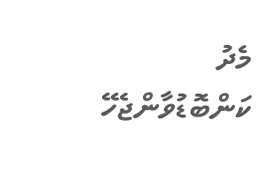މެދު ކަންބޮޑުވާންޖެހޭ